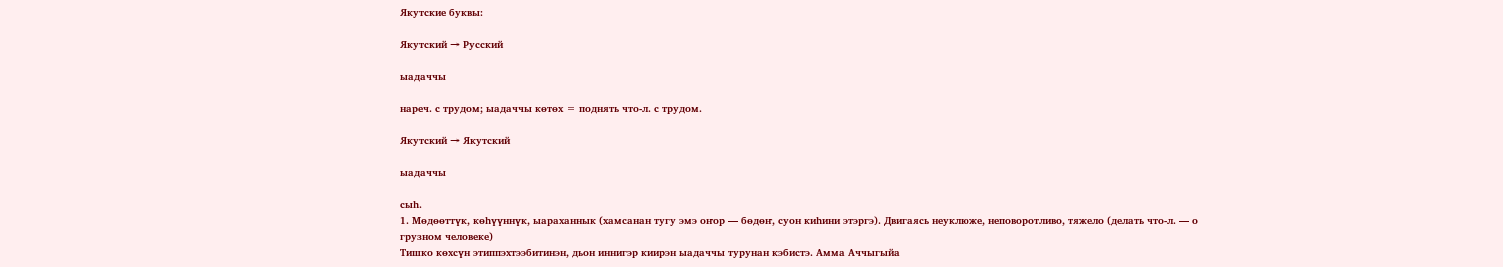Якутские буквы:

Якутский → Русский

ыадаччы

нареч. с трудом; ыадаччы көтөх = поднять что-л. с трудом.

Якутский → Якутский

ыадаччы

сыһ.
1. Мөдөөттүк, көһүүннүк, ыараханнык (хамсанан тугу эмэ оҥор — бөдөҥ, суон киһини этэргэ). Двигаясь неуклюже, неповоротливо, тяжело (делать что-л. — о грузном человеке)
Тишко көхсүн этиппэхтээбитинэн, дьон иннигэр киирэн ыадаччы турунан кэбистэ. Амма Аччыгыйа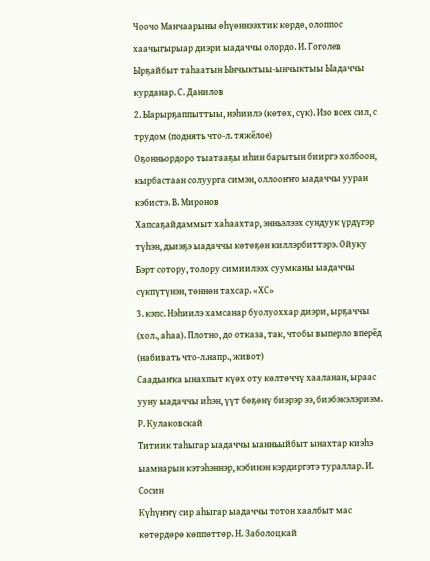Чоочо Манчаарыны өһүөннээхтик көрдө, олоппос хаачыгырыар диэри ыадаччы олордо. И. Гоголев
Ырҕайбыт таһаатын Ынчыктыы-ынчыктыы Ыадаччы курданар. С. Данилов
2. Ыарырҕаппыттыы, нэһиилэ (көтөх, сүк). Изо всех сил, с трудом (поднять что-л. тяжёлое)
Оҕонньордоро тыатааҕы иһин барытын бииргэ холбоон, кырбастаан солуурга симэн, оллооҥҥо ыадаччы ууран кэбистэ. В. Миронов
Хапсаҕайдаммыт хаһаахтар, энньэлээх сундуук үрдүгэр түһэн, дьиэҕэ ыадаччы көтөҕөн киллэрбиттэрэ. Ойуку
Бэрт сотору, толору симиилээх суумканы ыадаччы сүкпүтүнэн, төннөн тахсар. «ХС»
3. кэпс. Нэһиилэ хамсанар буолуоххар диэри, ырҕаччы (хол., аһаа). Плотно, до отказа, так, чтобы выперло вперёд (набивать что-л.напр., живот)
Саадьаҥка ынахпыт күөх оту көлтөччү хааланан, ыраас ууну ыадаччы иһэн, үүт бөҕөнү биэрэр ээ, биэбэкэлэриэм. Р. Кулаковскай
Титиик таһыгар ыадаччы ыанньыйбыт ынахтар киэһэ ыамнарын кэтэһэннэр, кэбинэн кэрдиргэтэ тураллар. И. Сосин
Күһүҥҥү сир аһыгар ыадаччы тотон хаалбыт мас көтөрдөрө көппөттөр. Н. Заболоцкай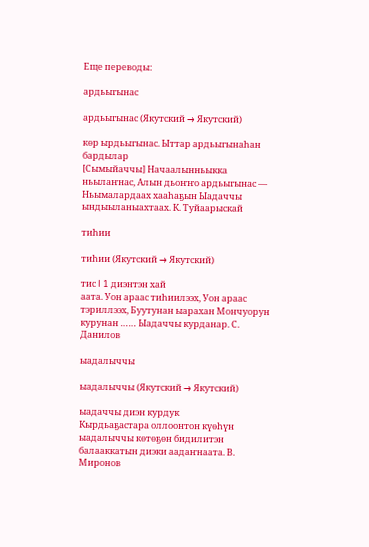Еще переводы:

ардьыгынас

ардьыгынас (Якутский → Якутский)

көр ырдьыгынас. Ыттар ардьыгынаһан бардылар
[Сымыйаччы] Начаалынньыкка ньылаҥнас, Алын дьоҥҥо ардьыгынас — Ньымалардаах хааһаҕын Ыадаччы ындыыланыахтаах. К. Туйаарыскай

тиһии

тиһии (Якутский → Якутский)

тис I 1 диэнтэн хай
аата. Уон араас тиһиилээх, Уон араас тэриллээх, Буутунан ыарахан Мончуорун курунан …… Ыадаччы курданар. С. Данилов

ыадалыччы

ыадалыччы (Якутский → Якутский)

ыадаччы диэн курдук
Кырдьаҕастара оллоонтон күөһүн ыадалыччы көтөҕөн бидилитэн балааккатын диэки аадаҥнаата. В. Миронов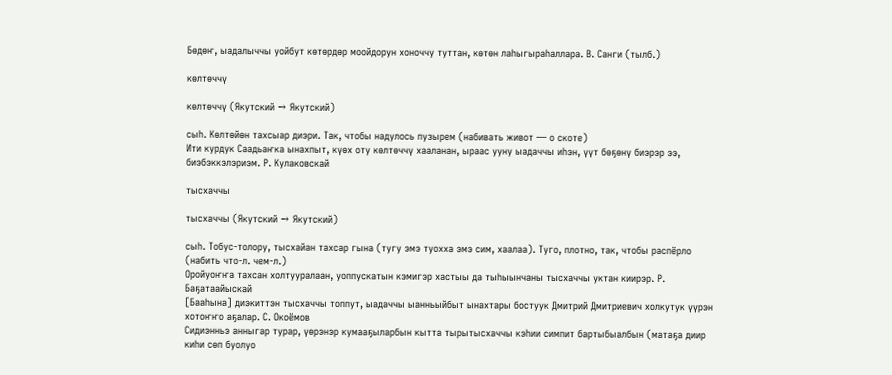Бөдөҥ, ыадалыччы уойбут көтөрдөр моойдорун хоноччу туттан, көтөн лаһыгыраһаллара. В. Санги (тылб.)

көлтөччү

көлтөччү (Якутский → Якутский)

сыһ. Көлтөйөн тахсыар диэри. Так, чтобы надулось пузырем (набивать живот — о скоте)
Ити курдук Саадьаҥка ынахпыт, күөх оту көлтөччү хааланан, ыраас ууну ыадаччы иһэн, үүт бөҕөнү биэрэр ээ, биэбэккэлэриэм. Р. Кулаковскай

тысхаччы

тысхаччы (Якутский → Якутский)

сыһ. Тобус-толору, тысхайан тахсар гына (тугу эмэ туохха эмэ сим, хаалаа). Туго, плотно, так, чтобы распёрло (набить что-л. чем-л.)
Оройуоҥҥа тахсан холтууралаан, уоппускатын кэмигэр хастыы да тыһыынчаны тысхаччы уктан киирэр. Р. Баҕатаайыскай
[Бааһына] диэкиттэн тысхаччы топпут, ыадаччы ыанньыйбыт ынахтары бостуук Дмитрий Дмитриевич холкутук үүрэн хотоҥҥо аҕалар. С. Окоёмов
Сидиэнньэ анныгар турар, үөрэнэр кумааҕыларбын кытта тырытысхаччы кэһии симпит бартыбыалбын (матаҕа диир киһи сөп буолуо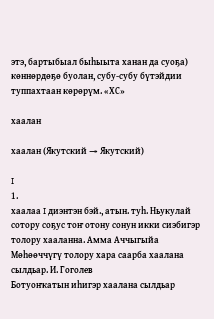этэ, бартыбыал быһыыта ханан да суоҕа) көннөрдөҕө буолан, субу-субу бүтэйдии туппахтаан көрөрүм. «ХС»

хаалан

хаалан (Якутский → Якутский)

I
1.
хаалаа I диэнтэн бэй., атын. туһ. Ньукулай сотору соҕус тоҥ отону сонун икки сиэбигэр толору хааланна. Амма Аччыгыйа
Мөһөөччүгү толору хара саарба хаалана сылдьар. И. Гоголев
Ботуоҥкатын иһигэр хаалана сылдьар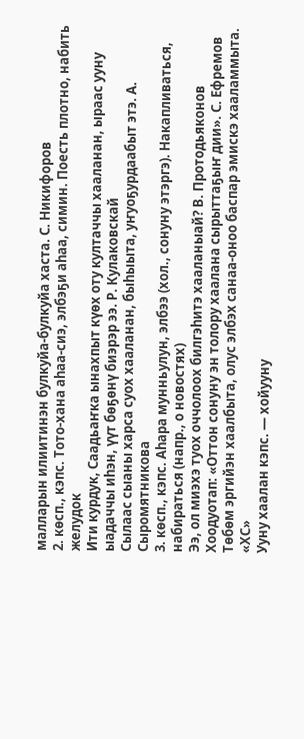малларын илиитинэн булкуйа-булкуйа хаста. С. Никифоров
2. көсп., кэпс. Тото-хана аһаа-сиэ, элбэҕи аһаа, симин. Поесть плотно, набить желудок
Ити курдук, Саадьаҥка ынахпыт күөх оту култаччы хааланан, ыраас ууну ыадаччы иһэн, үүт бөҕөнү биэрэр ээ. Р. Кулаковскай
Сылаас сыаны харса суох хааланан, быһыыта, уҥуоҕурдаабыт этэ. А. Сыромятникова
3. көсп., кэпс. Аһара мунньулун, элбээ (хол., сонуну этэргэ). Накапливаться, набираться (напр., о новостях)
Ээ, ол миэхэ туох оччолоох билгэһитэ хааланыай? В. Протодьяконов
Хоодуотап: «Оттон сонуну эн толору хаалана сырыттаҕыҥ дии». С. Ефремов
Төбөм эргийэн хаалбыта, олус элбэх санаа-оноо баспар эмискэ хааламмыта. «ХС»
Ууну хаалан кэпс. — хойууну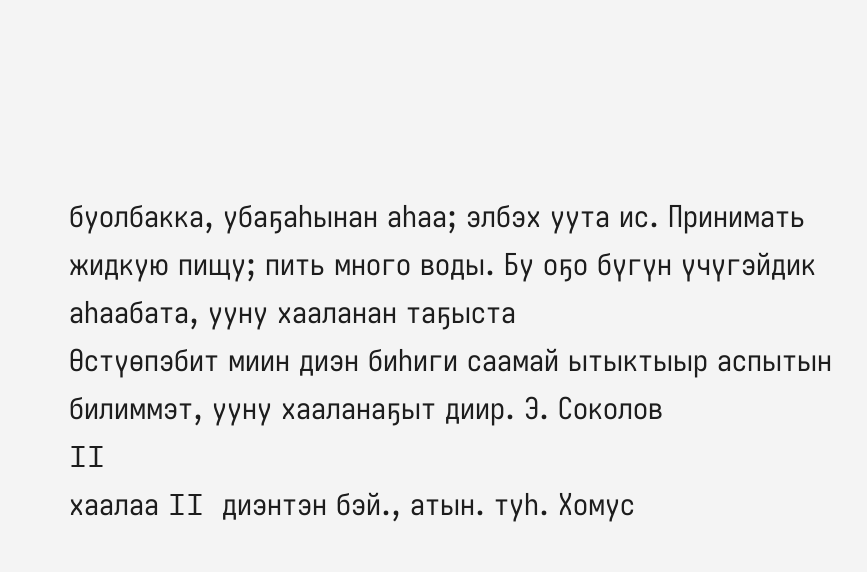буолбакка, убаҕаһынан аһаа; элбэх уута ис. Принимать жидкую пищу; пить много воды. Бу оҕо бүгүн үчүгэйдик аһаабата, ууну хааланан таҕыста
Өстүөпэбит миин диэн биһиги саамай ытыктыыр аспытын билиммэт, ууну хааланаҕыт диир. Э. Соколов
II
хаалаа II диэнтэн бэй., атын. туһ. Хомус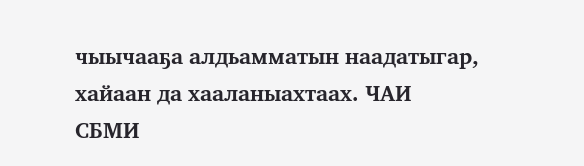чыычааҕа алдьамматын наадатыгар, хайаан да хааланыахтаах. ЧАИ СБМИ